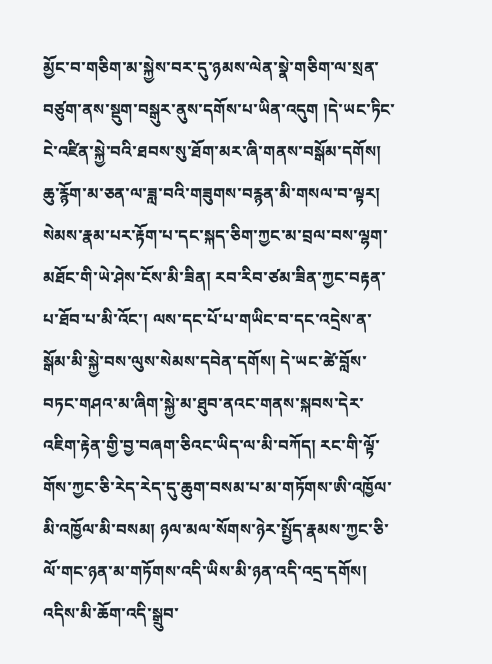མྱོང་བ་གཅིག་མ་སྐྱེས་བར་དུ་ཉམས་ལེན་སྣེ་གཅིག་ལ་སྲན་བཙུག་ནས་སྡུག་བསྒུར་ནུས་དགོས་པ་ཡིན་འདུག །དེ་ཡང་ཏིང་ངེ་འཛིན་སྐྱེ་བའི་ཐབས་སུ་ཐོག་མར་ཞི་གནས་བསྒོམ་དགོས། ཆུ་རྙོག་མ་ཅན་ལ་ཟླ་བའི་གཟུགས་བརྙན་མི་གསལ་བ་ལྟར། སེམས་རྣམ་པར་རྟོག་པ་དང་སྐད་ཅིག་ཀྱང་མ་བྲལ་བས་ལྷག་མཐོང་གི་ཡེ་ཤེས་ངོས་མི་ཟིན། རབ་རིབ་ཙམ་ཟིན་ཀྱང་བརྟན་པ་ཐོབ་པ་མི་འོང་། ལས་དང་པོ་པ་གཡིང་བ་དང་འདྲེས་ན་སྒོམ་མི་སྐྱེ་བས་ལུས་སེམས་དབེན་དགོས། དེ་ཡང་ཚེ་བློས་བཏང་གཤའ་མ་ཞིག་སྐྱེ་མ་ཐུབ་ནའང་གནས་སྐབས་དེར་འཇིག་རྟེན་གྱི་བྱ་བཞག་ཅིའང་ཡིད་ལ་མི་བཀོད། རང་གི་ལྟོ་གོས་ཀྱང་ཅི་རེད་རེད་དུ་ཆུག་བསམ་པ་མ་གཏོགས་ཨི་འཁྱོལ་མི་འཁྱོལ་མི་བསམ། ཉལ་མལ་སོགས་ཉེར་སྤྱོད་རྣམས་ཀྱང་ཅི་ལོ་གང་ཉན་མ་གཏོགས་འདི་ཡིས་མི་ཉན་འདི་འདྲ་དགོས། འདིས་མི་ཆོག་འདི་སྒྲུབ་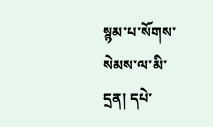སྙམ་པ་སོགས་སེམས་ལ་མི་དྲན། དཔེ་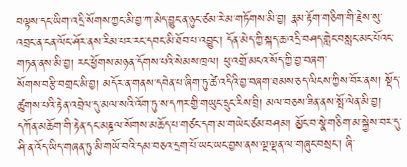བལྟས་དང་ཡིག་འདྲི་སོགས་ཀྱང་མི་བྱ་ཀ་མེད་བྱུང་ན་ཉུང་ཙམ་རེ་མ་གཏོགས་མི་བྱ། རྣམ་རྟོག་གཅིག་གི་རྗེས་སུ་འབྲང་ན་ངན་ལོང་ཤོར་ནས་རིམ་པར་རང་དབང་མི་ཐོབ་པ་འབྱུང་། དོན་མེད་ཀྱི་སྐད་ཆ་འདྲི་བཤད་གླེང་བསླང་མང་པོའང་གཏན་ནས་མི་བྱ། རང་ཕྱོགས་མཉན་དོགས་པའི་སེམས་ཁྲལ། ཕུ་འགྲོ་མངའ་སོད་ཀྱི་བྱ་བཞག་
སོགས་བརྩི་བགྲང་མི་བྱ། མདོར་ན་གནས་དབེན་པ་ཞིག་ཏུ་ཚེ་འདིའི་བྱ་བཞག་ཐམས་ཅད་ལིངས་ཀྱིས་བོར་ནས། སྡོད་ཚུགས་པའི་རྟེན་འབྲེལ་དུ་མལ་སའི་འོག་ཏུ་ས་དཀར་གྱི་གཡུང་དྲུང་རིས་བྲི། མལ་བཅས་ཟིན་ནས་སྤོ་ལེན་མི་བྱ། དཀོན་མཆོག་གི་རྟེན་དང་མཎྜལ་སོགས་མཆོད་པ་གཙང་དག་མ་གཡེང་ཙམ་བཤམ། མྱོང་བ་སྣེ་གཅིག་མ་སྐྱེས་བར་དུ་ཤི་ན་འོད་ཡིད་གཞན་ཏུ་མི་གཡོ་བའི་དམ་བཅའ་དྲག་པོ་ཡང་ཡང་བྱས་ནས་ལྔ་ལྡན་ལ་གཞུང་བསྲང་། ཞི་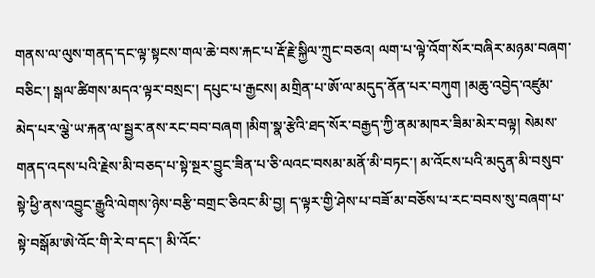གནས་ལ་ལུས་གནད་དང་ལྟ་སྟངས་གལ་ཆེ་བས་རྐང་པ་རྡོ་རྗེ་སྐྱིལ་ཀྲུང་བཅའ། ལག་པ་ལྟེ་འོག་སོར་བཞིར་མཉམ་བཞག་བཅིང་། སྒལ་ཚིགས་མདའ་ལྟར་བསྲང་། དཔུང་པ་རྒྱངས། མགྲིན་པ་ཨོ་ལ་མདུད་ནོན་པར་བཀུག །མཆུ་འབྱེད་འཛུམ་མེད་པར་ལྕེ་ཡ་རྐན་ལ་སྦྱར་ནས་རང་བབ་བཞག །མིག་སྣ་རྩེའི་ཐད་སོར་བརྒྱད་ཀྱི་ནམ་མཁར་ཟིམ་མེར་བལྟ། སེམས་གནད་འདས་པའི་རྗེས་མི་བཅད་པ་སྟེ་སྔར་བྱུང་ཟིན་པ་ཅི་ལའང་བསམ་མནོ་མི་བཏང་། མ་འོངས་པའི་མདུན་མི་བསུབ་སྟེ་ཕྱི་ནས་འབྱུང་རྒྱུའི་ལེགས་ཉེས་བརྩི་བགྲང་ཅིའང་མི་བྱ། ད་ལྟར་གྱི་ཤེས་པ་བཟོ་མ་བཅོས་པ་རང་བབས་སུ་བཞག་པ་སྟེ་བསྒོམ་ཨེ་འོང་གི་རེ་བ་དང་། མི་འོང་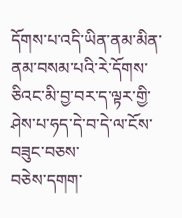དོགས་པ་འདི་ཡིན་ནམ་མིན་ནམ་བསམ་པའི་རེ་དོགས་ཅིའང་མི་བྱ་བར་ད་ལྟར་གྱི་ཤེས་པ་ཧད་དེ་བ་དེ་ལ་ངོས་བཟུང་བཅས་
བཅེས་དགག་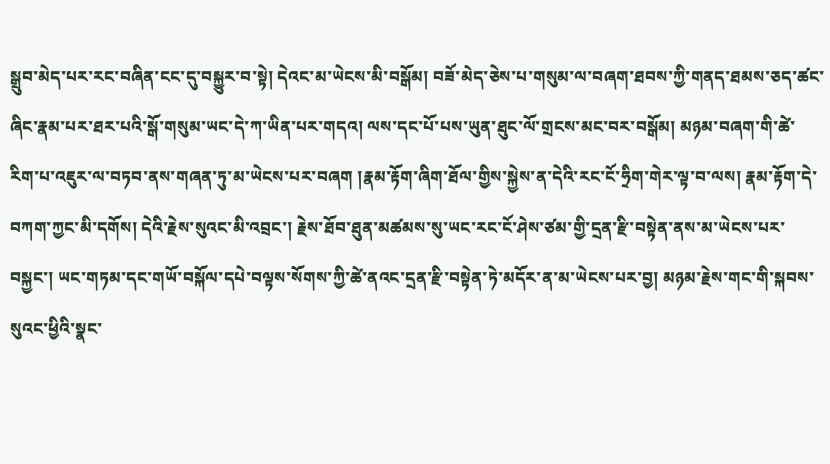སྒྲུབ་མེད་པར་རང་བཞིན་ངང་དུ་བསྐྱུར་བ་སྟེ། དེའང་མ་ཡེངས་མི་བསྒོམ། བཟོ་མེད་ཅེས་པ་གསུམ་ལ་བཞག་ཐབས་ཀྱི་གནད་ཐམས་ཅད་ཚང་ཞིང་རྣམ་པར་ཐར་པའི་སྒོ་གསུམ་ཡང་དེ་ཀ་ཡིན་པར་གདའ། ལས་དང་པོ་པས་ཡུན་ཐུང་ལོ་གྲངས་མང་བར་བསྒོམ། མཉམ་བཞག་གི་ཚེ་རིག་པ་འཇུར་ལ་བཏབ་ནས་གཞན་ཏུ་མ་ཡེངས་པར་བཞག །རྣམ་རྟོག་ཞིག་ཐོལ་གྱིས་སྐྱེས་ན་དེའི་རང་ངོ་ཧྲིག་གེར་ལྟ་བ་ལས། རྣམ་རྟོག་དེ་བཀག་ཀྱང་མི་དགོས། དེའི་རྗེས་སུའང་མི་འབྲང་། རྗེས་ཐོབ་ཐུན་མཚམས་སུ་ཡང་རང་ངོ་ཤེས་ཙམ་གྱི་དྲན་རྫི་བསྟེན་ནས་མ་ཡེངས་པར་བསྐྱང་། ཡང་གཏམ་དང་གཡོ་བསྐོལ་དཔེ་བལྟས་སོགས་ཀྱི་ཚེ་ནའང་དྲན་རྫི་བསྟེན་ཏེ་མདོར་ན་མ་ཡེངས་པར་བྱ། མཉམ་རྗེས་གང་གི་སྐབས་སུའང་ཕྱིའི་སྣང་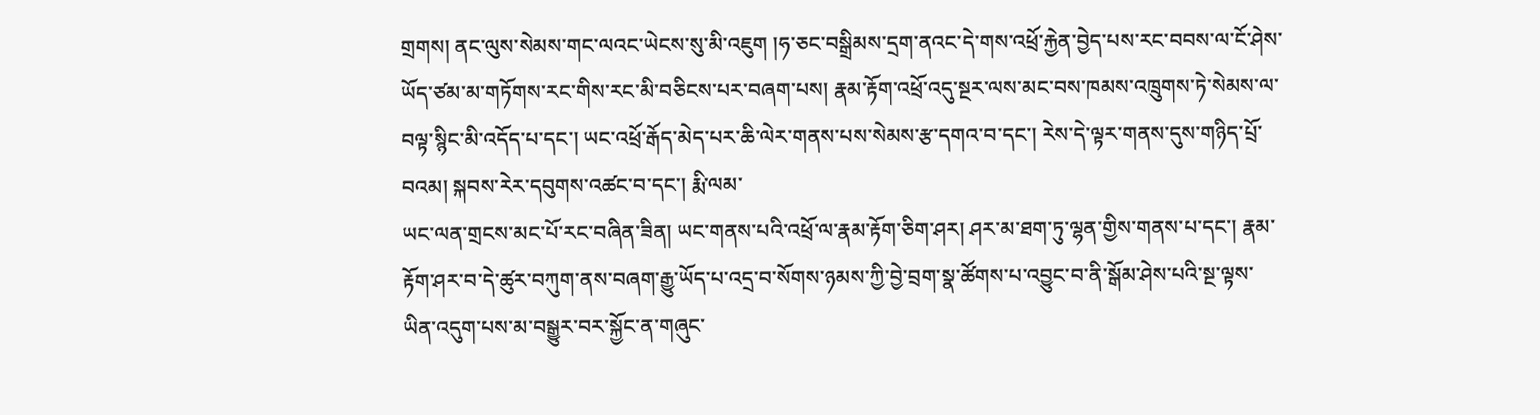གྲགས། ནང་ལུས་སེམས་གང་ལའང་ཡེངས་སུ་མི་འཇུག །ཧ་ཅང་བསྒྲིམས་དྲག་ནའང་དེ་གས་འཕྲོ་རྐྱེན་བྱེད་པས་རང་བབས་ལ་ངོ་ཤེས་ཡོད་ཙམ་མ་གཏོགས་རང་གིས་རང་མི་བཅིངས་པར་བཞག་པས། རྣམ་རྟོག་འཕྲོ་འདུ་སྔར་ལས་མང་བས་ཁམས་འཁྲུགས་ཏེ་སེམས་ལ་བལྟ་སྙིང་མི་འདོད་པ་དང་། ཡང་འཕྲོ་རྒོད་མེད་པར་ཆི་ལེར་གནས་པས་སེམས་རྩ་དགའ་བ་དང་། རེས་དེ་ལྟར་གནས་དུས་གཉིད་པྲོ་བའམ། སྐབས་རེར་དབུགས་འཚང་བ་དང་། རྨི་ལམ་
ཡང་ལན་གྲངས་མང་པོ་རང་བཞིན་ཟིན། ཡང་གནས་པའི་འཕྲོ་ལ་རྣམ་རྟོག་ཅིག་ཤར། ཤར་མ་ཐག་ཏུ་ལྷན་གྱིས་གནས་པ་དང་། རྣམ་རྟོག་ཤར་བ་དེ་ཚུར་བཀུག་ནས་བཞག་རྒྱུ་ཡོད་པ་འདྲ་བ་སོགས་ཉམས་ཀྱི་བྱེ་བྲག་སྣ་ཚོགས་པ་འབྱུང་བ་ནི་སྒོམ་ཤེས་པའི་སྔ་ལྟས་ཡིན་འདུག་པས་མ་བསྒྱུར་བར་སྐྱོང་ན་གཞུང་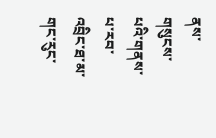ནས་གསུངས་པའི་གནས་པ་རབ་འབྲིང་ཐ་མ་གང་རུང་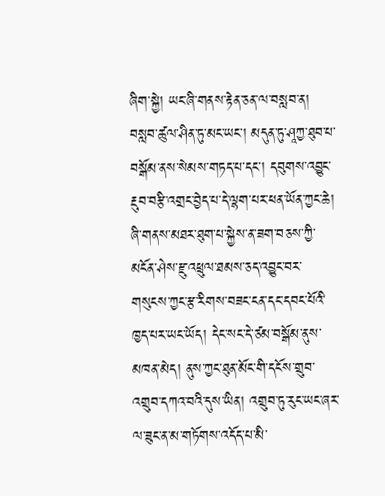ཞིག་སྐྱེ། ཡང་ཞི་གནས་རྟེན་ཅན་ལ་བསླབ་ན། བསླབ་ཚུལ་ཤིན་ཏུ་མང་ཡང་། མདུན་ཏུ་ཤཱཀྱ་ཐུབ་པ་བསྒོམ་ནས་སེམས་གཏད་པ་དང་། དབུགས་འབྱུང་རྔུབ་བརྩི་འགྲང་བྱེད་པ་དེ་ལྷག་པར་ཕན་ཡོན་ཀྱང་ཆེ། ཞི་གནས་མཐར་ཐུག་པ་སྐྱེས་ན་ཟག་བཅས་ཀྱི་མངོན་ཤེས་རྫུ་འཕྲུལ་ཐམས་ཅད་འབྱུང་བར་གསུངས་ཀྱང་རྩ་རིགས་བཟང་ངན་དང་དབང་པོའི་ཁྱད་པར་ཡང་ཡོད། དེང་སང་དེ་ཙམ་བསྒོམ་ནུས་མཁན་མེད། ནུས་ཀྱང་ཐུན་མོང་གི་དངོས་གྲུབ་འགྲུབ་དཀའ་བའི་དུས་ཡིན། འགྲུབ་ཏུ་རུང་ཡང་ཞར་ལ་ཟུང་ན་མ་གཏོགས་འདོད་པ་མི་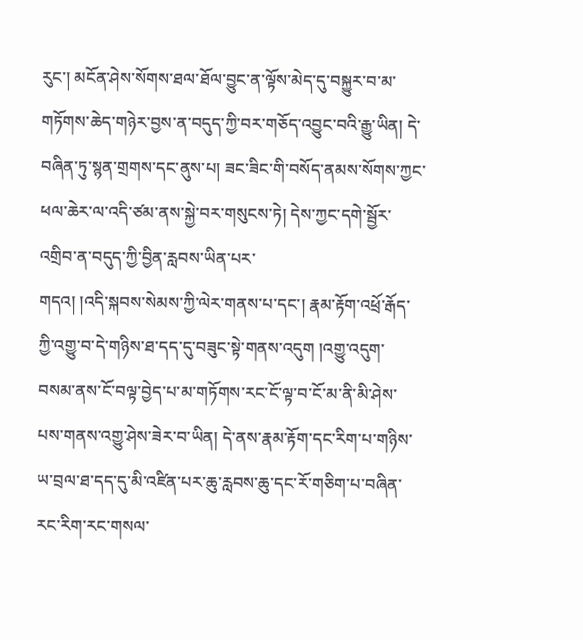རུང་། མངོན་ཤེས་སོགས་ཐལ་ཐོལ་བྱུང་ན་ལྟོས་མེད་དུ་བསྐྱུར་བ་མ་གཏོགས་ཆེད་གཉེར་བྱས་ན་བདུད་ཀྱི་བར་གཅོད་འབྱུང་བའི་རྒྱུ་ཡིན། དེ་བཞིན་ཏུ་སྙན་གྲགས་དང་ནུས་པ། ཟང་ཟིང་གི་བསོད་ནམས་སོགས་ཀྱང་ཕལ་ཆེར་ལ་འདི་ཙམ་ནས་སྐྱེ་བར་གསུངས་ཏེ། དེས་ཀྱང་དགེ་སྦྱོར་འགྲིབ་ན་བདུད་ཀྱི་བྱིན་རླབས་ཡིན་པར་
གདའ། །འདི་སྐབས་སེམས་ཀྱི་ལེར་གནས་པ་དང་། རྣམ་རྟོག་འཕྲོ་རྒོད་ཀྱི་འགྱུ་བ་དེ་གཉིས་ཐ་དད་དུ་བཟུང་སྟེ་གནས་འདུག །འགྱུ་འདུག་བསམ་ནས་ངོ་བལྟ་བྱེད་པ་མ་གཏོགས་རང་ངོ་ལྟ་བ་ངོ་མ་ནི་མི་ཤེས་པས་གནས་འགྱུ་ཤེས་ཟེར་བ་ཡིན། དེ་ནས་རྣམ་རྟོག་དང་རིག་པ་གཉིས་ཡ་བྲལ་ཐ་དད་དུ་མི་འཛིན་པར་ཆུ་རླབས་ཆུ་དང་རོ་གཅིག་པ་བཞིན་རང་རིག་རང་གསལ་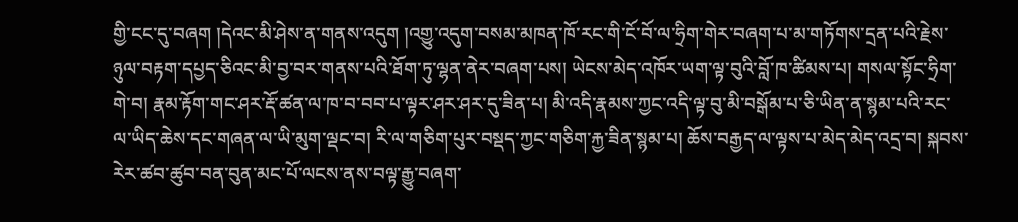གྱི་ངང་དུ་བཞག །དེའང་མི་ཤེས་ན་གནས་འདུག །འགྱུ་འདུག་བསམ་མཁན་ཁོ་རང་གི་ངོ་བོ་ལ་ཧྲིག་གེར་བཞག་པ་མ་གཏོགས་དྲན་པའི་རྗེས་ཉུལ་བརྟག་དཔྱད་ཅིའང་མི་བྱ་བར་གནས་པའི་ཐོག་ཏུ་ལྷན་ནེར་བཞག་པས། ཡེངས་མེད་འཁོར་ཡག་ལྟ་བུའི་བློ་ཁ་ཚིམས་པ། གསལ་སྟོང་ཧྲིག་གེ་བ། རྣམ་རྟོག་གང་ཤར་རྡོ་ཚན་ལ་ཁ་བ་བབ་པ་ལྟར་ཤར་ཤར་དུ་ཟིན་པ། མི་འདི་རྣམས་ཀྱང་འདི་ལྟ་བུ་མི་བསྒོམ་པ་ཅི་ཡིན་ན་སྙམ་པའི་རང་ལ་ཡིད་ཆེས་དང་གཞན་ལ་ཡི་མུག་ལྡང་བ། རི་ལ་གཅིག་པུར་བསྡད་ཀྱང་གཅིག་རྐྱ་ཟིན་སྙམ་པ། ཆོས་བརྒྱད་ལ་ལྟས་པ་མེད་མེད་འདྲ་བ། སྐབས་རེར་ཚབ་ཚུབ་བན་བུན་མང་པོ་ལངས་ནས་བལྟ་རྒྱུ་བཞག་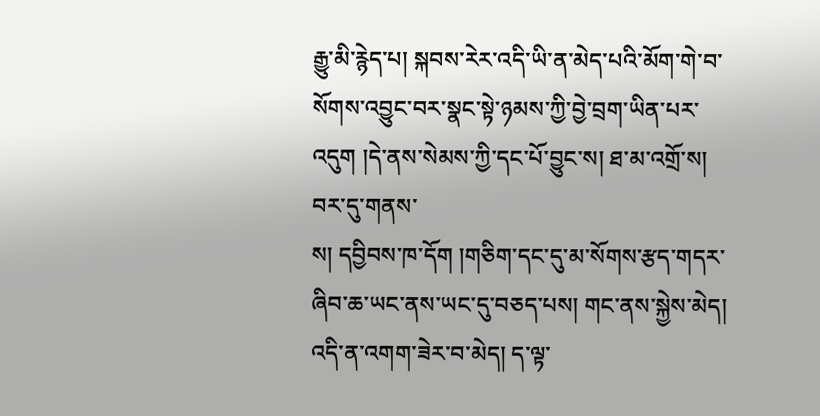རྒྱུ་མི་རྙེད་པ། སྐབས་རེར་འདི་ཡི་ན་མེད་པའི་མོག་གེ་བ་སོགས་འབྱུང་བར་སྣང་སྟེ་ཉམས་ཀྱི་བྱེ་བྲག་ཡིན་པར་འདུག །དེ་ནས་སེམས་ཀྱི་དང་པོ་བྱུང་ས། ཐ་མ་འགྲོ་ས། བར་དུ་གནས་
ས། དབྱིབས་ཁ་དོག །གཅིག་དང་དུ་མ་སོགས་རྩད་གདར་ཞིབ་ཆ་ཡང་ནས་ཡང་དུ་བཅད་པས། གང་ནས་སྐྱེས་མེད། འདི་ན་འགག་ཟེར་བ་མེད། ད་ལྟ་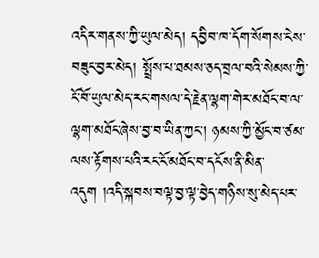འདིར་གནས་ཀྱི་ཡུལ་མེད། དབྱིབ་ཁ་དོག་སོགས་ངེས་བཟུང་བྱར་མེད། སྤྲོས་པ་ཐམས་ཅད་བྲལ་བའི་སེམས་ཀྱི་ངོ་བོ་ཡུལ་མེད་རང་གསལ་དེ་རྗེན་ལྷག་གེར་མཐོང་བ་ལ་ལྷག་མཐོང་ཞེས་བྱ་བ་ཡིན་ཀྱང་། ཉམས་ཀྱི་མྱོང་བ་ཙམ་ལས་རྟོགས་པའི་རང་ངོ་མཐོང་བ་དངོས་ནི་མིན་འདུག །འདི་སྐབས་བལྟ་བྱ་ལྟ་བྱེད་གཉིས་སུ་མེད་པར་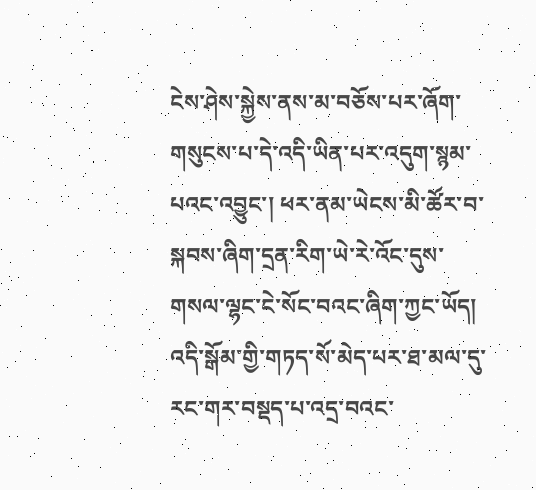ངེས་ཤེས་སྐྱེས་ནས་མ་བཅོས་པར་ཞོག་གསུངས་པ་དེ་འདི་ཡིན་པར་འདུག་སྙམ་པའང་འབྱུང་། ཕར་ནམ་ཡེངས་མི་ཚོར་བ་སྐབས་ཞིག་དྲན་རིག་ཡེ་རེ་འོང་དུས་གསལ་ལྷང་ངེ་སོང་བའང་ཞིག་ཀྱང་ཡོད། འདི་སྒོམ་གྱི་གཏད་སོ་མེད་པར་ཐ་མལ་དུ་རང་གར་བསྡད་པ་འདྲ་བའང་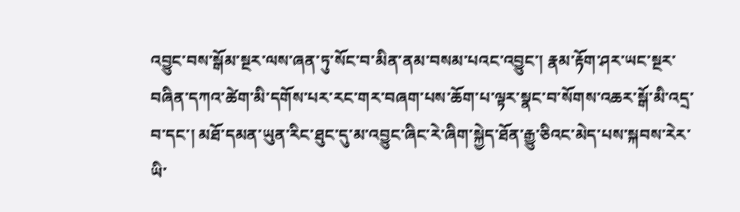འབྱུང་བས་སྒོམ་སྔར་ལས་ཞན་ཏུ་སོང་བ་མིན་ནམ་བསམ་པའང་འབྱུང་། རྣམ་རྟོག་ཤར་ཡང་སྔར་བཞིན་དཀའ་ཚེག་མི་དགོས་པར་རང་གར་བཞག་པས་ཆོག་པ་ལྟར་སྣང་བ་སོགས་འཆར་སྒོ་མི་འདྲ་བ་དང་། མཐོ་དམན་ཡུན་རིང་ཐུང་དུ་མ་འབྱུང་ཞིང་རེ་ཞིག་སྐྱེད་ཐོན་རྒྱུ་ཅིའང་མེད་པས་སྐབས་རེར་ཡི་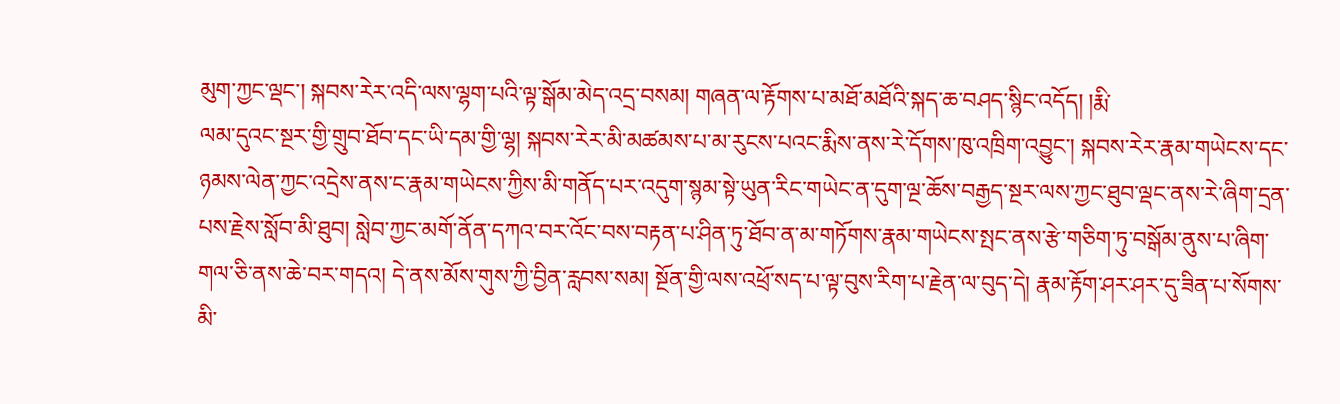མུག་ཀྱང་ལྡང་། སྐབས་རེར་འདི་ལས་ལྷག་པའི་ལྟ་སྒོམ་མེད་འདྲ་བསམ། གཞན་ལ་རྟོགས་པ་མཐོ་མཐོའི་སྐད་ཆ་བཤད་སྙིང་འདོད། །རྨི་
ལམ་དུའང་སྔར་གྱི་གྲུབ་ཐོབ་དང་ཡི་དམ་གྱི་ལྷ། སྐབས་རེར་མི་མཚམས་པ་མ་རུངས་པའང་རྨིས་ནས་རེ་དོགས་ཁུ་འཁྲིག་འབྱུང་། སྐབས་རེར་རྣམ་གཡེངས་དང་ཉམས་ལེན་ཀྱང་འདྲེས་ནས་ང་རྣམ་གཡེངས་ཀྱིས་མི་གནོད་པར་འདུག་སྙམ་སྟེ་ཡུན་རིང་གཡེང་ན་དུག་ལྔ་ཆོས་བརྒྱད་སྔར་ལས་ཀྱང་ཐུབ་ལྡང་ནས་རེ་ཞིག་དྲན་པས་རྗེས་སློབ་མི་ཐུབ། སླེབ་ཀྱང་མགོ་ནོན་དཀའ་བར་འོང་བས་བརྟན་པ་ཤིན་ཏུ་ཐོབ་ན་མ་གཏོགས་རྣམ་གཡེངས་སྤང་ནས་རྩེ་གཅིག་ཏུ་བསྒོམ་ནུས་པ་ཞིག་གལ་ཅི་ནས་ཆེ་བར་གདའ། དེ་ནས་མོས་གུས་ཀྱི་བྱིན་རླབས་སམ། སྔོན་གྱི་ལས་འཕྲོ་སད་པ་ལྟ་བུས་རིག་པ་རྗེན་ལ་བུད་དེ། རྣམ་རྟོག་ཤར་ཤར་དུ་ཟིན་པ་སོགས་མི་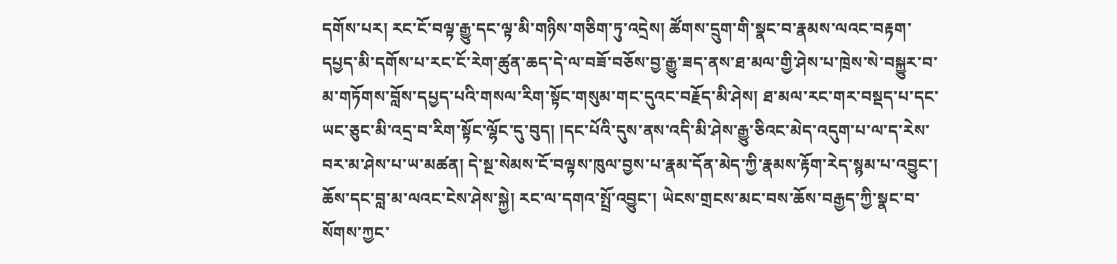དགོས་པར། རང་ངོ་བལྟ་རྒྱུ་དང་ལྟ་མི་གཉིས་གཅིག་ཏུ་འདྲེས། ཚོགས་དྲུག་གི་སྣང་བ་རྣམས་ལའང་བརྟག་དཔྱད་མི་དགོས་པ་རང་ངོ་རེག་ཚུན་ཆད་དེ་ལ་བཟོ་བཅོས་བྱ་རྒྱུ་ཟད་ནས་ཐ་མལ་གྱི་ཤེས་པ་ཁྲེས་སེ་བསྐྱུར་བ་མ་གཏོགས་བློས་དཔྱད་པའི་གསལ་རིག་སྟོང་གསུམ་གང་དུའང་བརྗོད་མི་ཤེས། ཐ་མལ་རང་གར་བསྡད་པ་དང་ཡང་ཅུང་མི་འདྲ་བ་རིག་སྟོང་ལྷོང་དུ་བུད། །དང་པོའི་དུས་ནས་འདི་མི་ཤེས་རྒྱུ་ཅིའང་མེད་འདུག་པ་ལ་ད་རེས་བར་མ་ཤེས་པ་ཡ་མཚན། དེ་སྔ་སེམས་ངོ་བལྟས་ཁུལ་བྱས་པ་རྣམ་དོན་མེད་ཀྱི་རྣམས་རྟོག་རེད་སྙམ་པ་འབྱུང་།
ཆོས་དང་བླ་མ་ལའང་ངེས་ཤེས་སྐྱེ། རང་ལ་དགའ་སྤྲོ་འབྱུང་། ཡེངས་གྲངས་མང་བས་ཆོས་བརྒྱད་ཀྱི་སྣང་བ་སོགས་ཀྱང་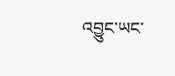འབྱུང་ཡང་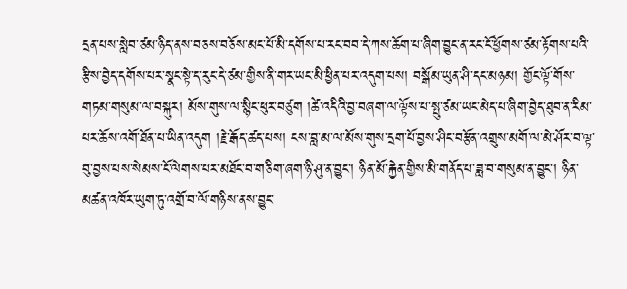དྲན་པས་སླེབ་ཙམ་ཉིད་ནས་བཅས་བཅོས་མང་པོ་མི་དགོས་པ་རང་བབ་དེ་ཀས་ཆོག་པ་ཞིག་བྱུང་ན་རང་ངོ་ཕྱོགས་ཙམ་རྟོགས་པའི་རྩིས་བྱེད་དགོས་པར་སྣང་སྟེ་ད་རུང་དེ་ཙམ་གྱིས་ནི་གར་ཡང་མི་ཕྱིན་པར་འདུག་པས། བསྒོམ་ཡུན་ཤི་དང་མཉམ། གྱོང་ལྟོ་གོས་གཏམ་གསུམ་ལ་བསྐུར། མོས་གུས་ལ་སྙིང་ཕུར་བཙུག །ཚེ་འདིའི་བྱ་བཞག་ལ་ལྟོས་པ་སྤུ་ཙམ་ཡང་མེད་པ་ཞིག་བྱེད་ཐུབ་ན་རིམ་པར་ཆོས་འགོ་ཐོན་པ་ཡིན་འདུག །རྗེ་རྒོད་ཚད་པས། ངས་བླ་མ་ལ་མོས་གུས་དྲག་པོ་བྱས་ཤིང་བརྩོན་འགྲུས་མགོ་ལ་མེ་ཤོར་བ་ལྟ་བུ་བྱས་པས་སེམས་ངོ་ལེགས་པར་མཐོང་བ་གཅིག་ཞག་ཉི་ཤུ་ན་བྱུང་། ཉིན་མོ་རྐྱེན་གྱིས་མི་གནོད་པ་ཟླ་བ་གསུམ་ན་བྱུང་། ཉིན་མཚན་འཁོར་ཡུག་ཏུ་འགྲོ་བ་ལོ་གཉིས་ནས་བྱུང་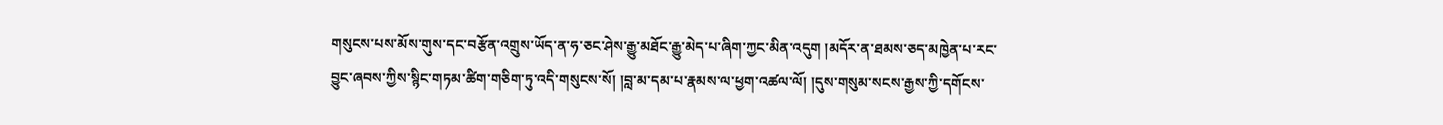གསུངས་པས་མོས་གུས་དང་བརྩོན་འགྲུས་ཡོད་ན་ཧ་ཅང་ཤེས་རྒྱུ་མཐོང་རྒྱུ་མེད་པ་ཞིག་ཀྱང་མིན་འདུག །མདོར་ན་ཐམས་ཅད་མཁྱེན་པ་རང་བྱུང་ཞབས་ཀྱིས་སྙིང་གཏམ་ཚིག་གཅིག་ཏུ་འདི་གསུངས་སོ། །བླ་མ་དམ་པ་རྣམས་ལ་ཕྱག་འཚལ་ལོ། །དུས་གསུམ་སངས་རྒྱས་ཀྱི་དགོངས་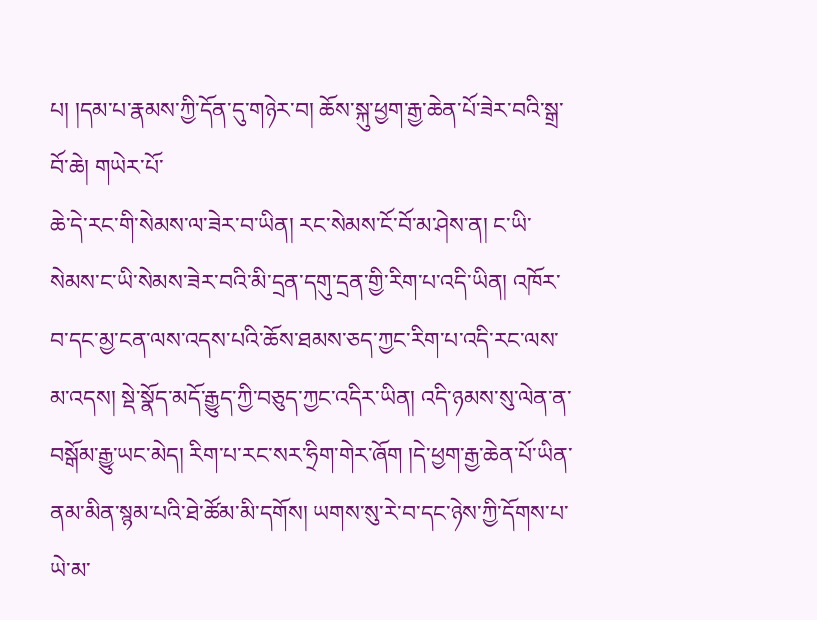པ། །དམ་པ་རྣམས་ཀྱི་དོན་དུ་གཉེར་བ། ཆོས་སྐུ་ཕྱག་རྒྱ་ཆེན་པོ་ཟེར་བའི་སྒྲ་བོ་ཆེ། གཡེར་པོ་
ཆེ་དེ་རང་གི་སེམས་ལ་ཟེར་བ་ཡིན། རང་སེམས་ངོ་བོ་མ་ཤེས་ན། ང་ཡི་སེམས་ང་ཡི་སེམས་ཟེར་བའི་མི་དྲན་དགུ་དྲན་གྱི་རིག་པ་འདི་ཡིན། འཁོར་བ་དང་མྱ་ངན་ལས་འདས་པའི་ཆོས་ཐམས་ཅད་ཀྱང་རིག་པ་འདི་རང་ལས་མ་འདས། སྡེ་སྣོད་མདོ་རྒྱུད་ཀྱི་བཅུད་ཀྱང་འདིར་ཡིན། འདི་ཉམས་སུ་ལེན་ན་བསྒོམ་རྒྱུ་ཡང་མེད། རིག་པ་རང་སར་ཧྲིག་གེར་ཞོག །དེ་ཕྱག་རྒྱ་ཆེན་པོ་ཡིན་ནམ་མིན་སྙམ་པའི་ཐེ་ཚོམ་མི་དགོས། ཡགས་སུ་རེ་བ་དང་ཉེས་ཀྱི་དོགས་པ་ཡེ་མ་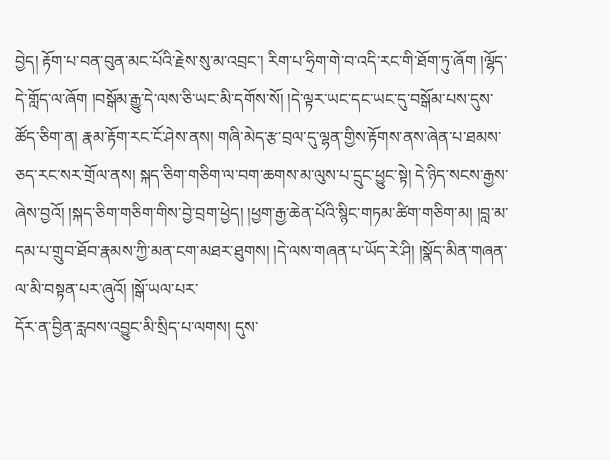བྱེད། རྟོག་པ་བན་བུན་མང་པོའི་རྗེས་སུ་མ་འབྲང་། རིག་པ་ཧྲིག་གེ་བ་འདི་རང་གི་ཐོག་ཏུ་ཞོག །ལྷོད་དེ་གློད་ལ་ཞོག །བསྒོམ་རྒྱུ་དེ་ལས་ཅི་ཡང་མི་དགོས་སོ། །དེ་ལྟར་ཡང་དང་ཡང་དུ་བསྒོམ་པས་དུས་ཚོད་ཅིག་ན། རྣམ་རྟོག་རང་ངོ་ཤེས་ནས། གཞི་མེད་རྩ་བྲལ་དུ་ལྷན་གྱིས་རྟོགས་ནས་ཞེན་པ་ཐམས་ཅད་རང་སར་གྲོལ་ནས། སྐད་ཅིག་གཅིག་ལ་བག་ཆགས་མ་ལུས་པ་དྲུང་ཕྱུང་སྟེ། དེ་ཉིད་སངས་རྒྱས་ཞེས་བྱའོ། །སྐད་ཅིག་གཅིག་གིས་བྱེ་བྲག་ཕྱེད། །ཕྱག་རྒྱ་ཆེན་པོའི་སྙིང་གཏམ་ཚིག་གཅིག་མ། །བླ་མ་དམ་པ་གྲུབ་ཐོབ་རྣམས་ཀྱི་མན་ངག་མཐར་ཐུགས། །དེ་ལས་གཞན་པ་ཡོད་རེ་ཤི། །སྣོད་མིན་གཞན་ལ་མི་བསྟན་པར་ཞུའོ། །སྒོ་ཡལ་པར་
དོར་ན་བྱིན་རླབས་འབྱུང་མི་སྲིད་པ་ལགས། དུས་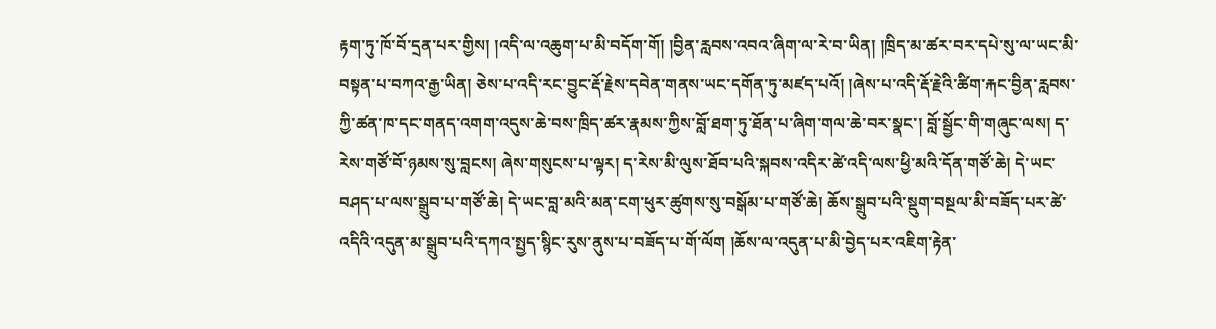རྟག་ཏུ་ཁོ་བོ་དྲན་པར་གྱིས། །འདི་ལ་འཆུག་པ་མི་བདོག་གོ། །བྱིན་རླབས་འབའ་ཞིག་ལ་རེ་བ་ཡིན། །ཁྲིད་མ་ཚར་བར་དཔེ་སུ་ལ་ཡང་མི་བསྟན་པ་བཀའ་རྒྱ་ཡིན། ཅེས་པ་འདི་རང་བྱུང་རྡོ་རྗེས་དབེན་གནས་ཡང་དགོན་ཏུ་མཛད་པའོ། །ཞེས་པ་འདི་རྡོ་རྗེའི་ཚིག་རྐང་བྱིན་རླབས་ཀྱི་ཚན་ཁ་དང་གནད་འགག་འདུས་ཆེ་བས་ཁྲིད་ཚར་རྣམས་ཀྱིས་བློ་ཐག་ཏུ་ཐོན་པ་ཞིག་གལ་ཆེ་བར་སྣང་། བློ་སྦྱོང་གི་གཞུང་ལས། ད་རེས་གཙོ་བོ་ཉམས་སུ་བླངས། ཞེས་གསུངས་པ་ལྟར། ད་རེས་མི་ལུས་ཐོབ་པའི་སྐབས་འདིར་ཚེ་འདི་ལས་ཕྱི་མའི་དོན་གཙོ་ཆེ། དེ་ཡང་བཤད་པ་ལས་སྒྲུབ་པ་གཙོ་ཆེ། དེ་ཡང་བླ་མའི་མན་ངག་ཕུར་ཚུགས་སུ་བསྒོམ་པ་གཙོ་ཆེ། ཆོས་སྒྲུབ་པའི་སྡུག་བསྔལ་མི་བཟོད་པར་ཚེ་འདིའི་འདུན་མ་སྒྲུབ་པའི་དཀའ་སྤྱད་སྙིང་རུས་ནུས་པ་བཟོད་པ་གོ་ལོག །ཆོས་ལ་འདུན་པ་མི་བྱེད་པར་འཇིག་རྟེན་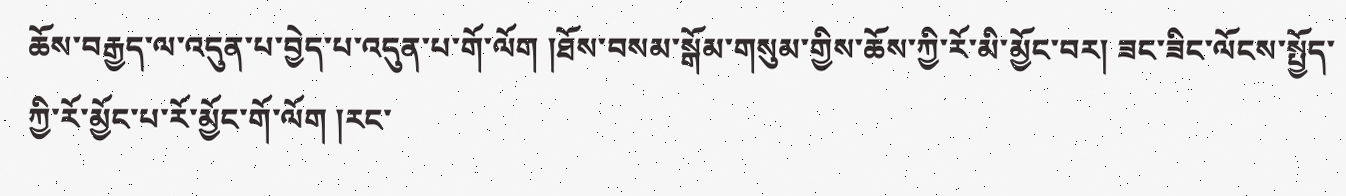ཆོས་བརྒྱད་ལ་འདུན་པ་བྱེད་པ་འདུན་པ་གོ་ལོག །ཐོས་བསམ་སྒོམ་གསུམ་གྱིས་ཆོས་ཀྱི་རོ་མི་མྱོང་བར། ཟང་ཟིང་ལོངས་སྤྱོད་ཀྱི་རོ་མྱོང་པ་རོ་མྱོང་གོ་ལོག །རང་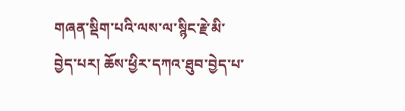གཞན་སྡིག་པའི་ལས་ལ་སྙིང་རྗེ་མི་བྱེད་པར། ཆོས་ཕྱིར་དཀའ་ཐུབ་བྱེད་པ་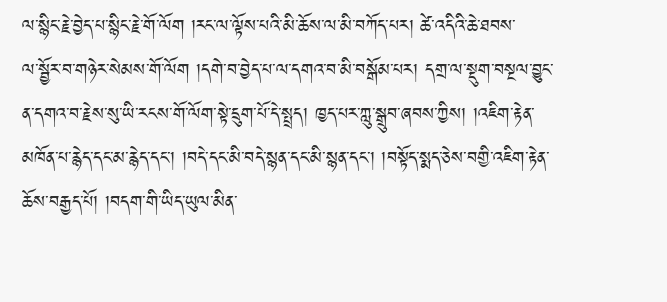ལ་སྙིང་རྗེ་བྱེད་པ་སྙིང་རྗེ་གོ་ལོག །རང་ལ་ལྟོས་པའི་མི་ཆོས་ལ་མི་བཀོད་པར། ཚེ་འདིའི་ཆེ་ཐབས་
ལ་སྦྱོར་བ་གཉེར་སེམས་གོ་ལོག །དགེ་བ་བྱེད་པ་ལ་དགའ་བ་མི་བསྒོམ་པར། དགྲ་ལ་སྡུག་བསྔལ་བྱུང་ན་དགའ་བ་རྗེས་སུ་ཡི་རངས་གོ་ལོག་སྟེ་དྲུག་པོ་དེ་སྤྲད། ཁྱད་པར་ཀླུ་སྒྲུབ་ཞབས་ཀྱིས། །འཇིག་རྟེན་མཁོན་པ་རྙེད་དང་མ་རྙེད་དང་། །བདེ་དང་མི་བདེ་སྙན་དང་མི་སྙན་དང་། །བསྟོད་སྨད་ཅེས་བགྱི་འཇིག་རྟེན་ཆོས་བརྒྱད་པོ། །བདག་གི་ཡིད་ཡུལ་མིན་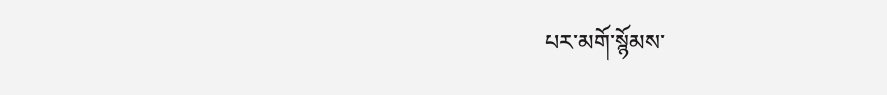པར་མགོ་སྙོམས་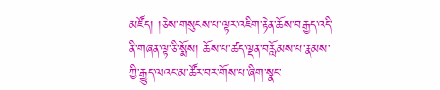མཛོད། །ཅེས་གསུངས་པ་ལྟར་འཇིག་རྟེན་ཆོས་བརྒྱད་འདི་ནི་གཞན་ལྟ་ཅི་སྨོས། ཆོས་པ་ཚད་ལྡན་བརློམས་པ་རྣམས་ཀྱི་རྒྱུད་ལའང་མ་ཚོར་བར་གོས་པ་ཞིག་སྣང་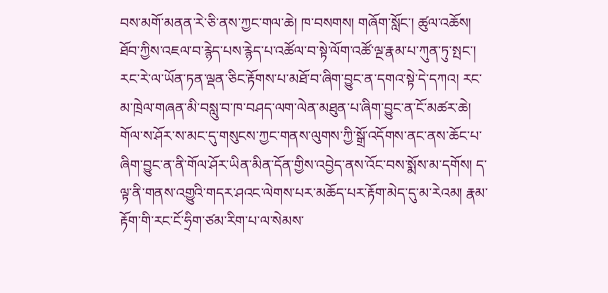བས་མགོ་མནན་རེ་ཅི་ནས་ཀྱང་གལ་ཆེ། ཁ་བསགས། གཞོག་སློང་། ཚུལ་འཆོས། ཐོབ་ཀྱིས་འཇལ་བ་རྙེད་པས་རྙེད་པ་འཚོལ་བ་སྟེ་ལོག་འཚོ་ལྔ་རྣམ་པ་ཀུན་ཏུ་སྤང་། རང་རེ་ལ་ཡོན་ཏན་ལྡན་ཅིང་རྟོགས་པ་མཐོ་བ་ཞིག་བྱུང་ན་དགའ་སྟེ་དེ་དཀའ། རང་མ་ཁྲེལ་གཞན་མི་བསླུ་བ་ཁ་བཤད་ལག་ལེན་མཐུན་པ་ཞིག་བྱུང་ན་ངོ་མཚར་ཆེ། གོལ་ས་ཤོར་ས་མང་དུ་གསུངས་ཀྱང་གནས་ལུགས་ཀྱི་སྒྲོ་འདོགས་ནང་ནས་ཆོང་པ་ཞིག་བྱུང་ན་ནི་གོལ་ཤོར་ཡིན་མིན་དོན་གྱིས་འབྱེད་ནས་འོང་བས་སྨོས་མ་དགོས། ད་ལྟ་ནི་གནས་འགྱུའི་གདར་ཤའང་ལེགས་པར་མཆོད་པར་རྟོག་མེད་དུ་མ་རེའམ། རྣམ་རྟོག་གི་རང་ངོ་ཧྲིག་ཙམ་རིག་པ་ལ་སེམས་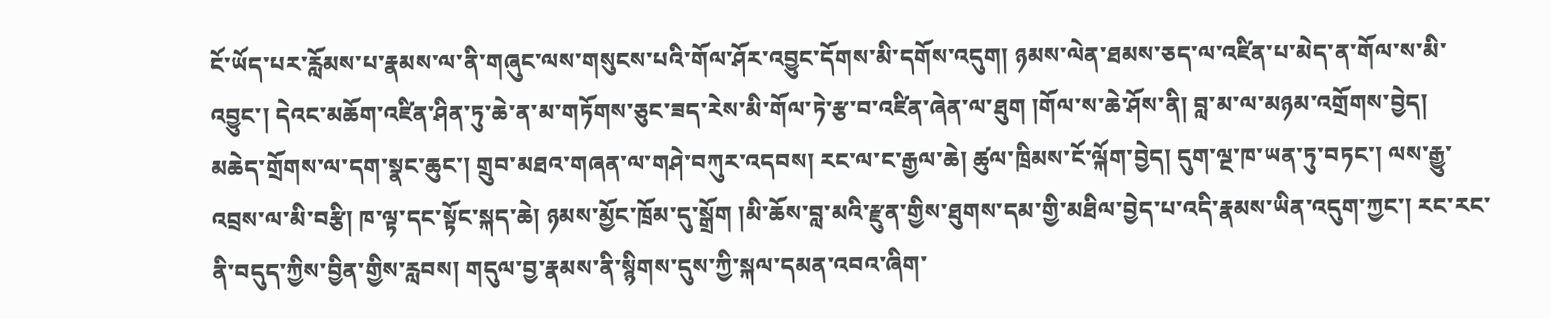ངོ་ཡོད་པར་རློམས་པ་རྣམས་ལ་ནི་གཞུང་ལས་གསུངས་པའི་གོལ་ཤོར་འབྱུང་དོགས་མི་དགོས་འདུག། ཉམས་ལེན་ཐམས་ཅད་ལ་འཛིན་པ་མེད་ན་གོལ་ས་མི་འབྱུང་། དེའང་མཆོག་འཛིན་ཤིན་ཏུ་ཆེ་ན་མ་གཏོགས་ཅུང་ཟད་རེས་མི་གོལ་ཏེ་རྩ་བ་འཛིན་ཞེན་ལ་ཐུག །གོལ་ས་ཆེ་ཤོས་ནི། བླ་མ་ལ་མཉམ་འགྲོགས་བྱེད། མཆེད་གྲོགས་ལ་དག་སྣང་ཆུང་། གྲུབ་མཐའ་གཞན་ལ་གཤེ་བཀུར་འདབས། རང་ལ་ང་རྒྱལ་ཆེ། ཚུལ་ཁྲིམས་ངོ་ལྐོག་བྱེད། དུག་ལྔ་ཁ་ཡན་ཏུ་བཏང་། ལས་རྒྱུ་འབྲས་ལ་མི་བརྩི། ཁ་ལྟ་དང་སྟོང་སྐད་ཆེ། ཉམས་མྱོང་ཁྲོམ་དུ་སྒྲོག །མི་ཆོས་བླ་མའི་རྫུན་གྱིས་ཐུགས་དམ་གྱི་མཐིལ་བྱེད་པ་འདི་རྣམས་ཡིན་འདུག་ཀྱང་། རང་རང་ནི་བདུད་ཀྱིས་བྱིན་གྱིས་རླབས། གདུལ་བྱ་རྣམས་ནི་སྙིགས་དུས་ཀྱི་སྐལ་དམན་འབའ་ཞིག་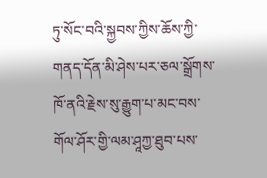ཏུ་སོང་བའི་སྐྱབས་ཀྱིས་ཆོས་ཀྱི་གནད་དོན་མི་ཤེས་པར་ཅལ་སྒྲོགས་ཁོ་ནའི་རྗེས་སུ་རྒྱུག་པ་མང་བས་གོལ་ཤོར་གྱི་ལམ་ཤཱཀྱ་ཐུབ་པས་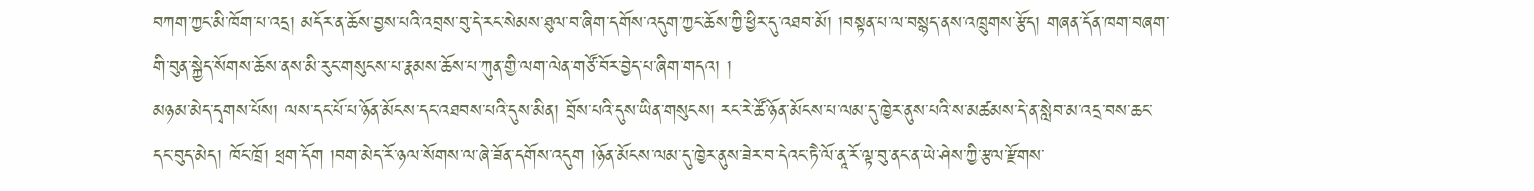བཀག་ཀྱང་མི་ཁོག་པ་འདྲ། མདོར་ན་ཆོས་བྱས་པའི་འབྲས་བུ་དེ་རང་སེམས་ཐུལ་བ་ཞིག་དགོས་འདུག་ཀྱང་ཆོས་ཀྱི་ཕྱིར་དུ་འཐབ་མོ། །བསྟན་པ་ལ་བསྙད་ནས་འཁྲུགས་རྩོད། གཞན་དོན་ཁག་བཞག་གི་བུན་སྐྱེད་སོགས་ཆོས་ནས་མི་རུང་གསུངས་པ་རྣམས་ཆོས་པ་ཀུན་གྱི་ལག་ལེན་གཙོ་བོར་བྱེད་པ་ཞིག་གདའ། །
མཉམ་མེད་དྭགས་པོས། ལས་དང་པོ་པ་ཉོན་མོངས་དང་འཐབས་པའི་དུས་མིན། བྲོས་པའི་དུས་ཡིན་གསུངས། རང་རེ་ཚོ་ཉོན་མོངས་པ་ལམ་དུ་ཁྱེར་ནུས་པའི་ས་མཚམས་དེ་ན་སླེབ་མ་འདྲ་བས་ཆང་དང་བུད་མེད། ཁོང་ཁྲོ། ཕྲག་དོག །བག་མེད་རོ་ཉལ་སོགས་ལ་ཞེ་ཟོན་དགོས་འདུག །ཉོན་མོངས་ལམ་དུ་ཁྱེར་ནུས་ཟེར་བ་དེའང་ཏཻ་ལོ་ནཱ་རོ་ལྟ་བུ་ནང་ན་ཡེ་ཤེས་ཀྱི་རྩལ་རྫོགས་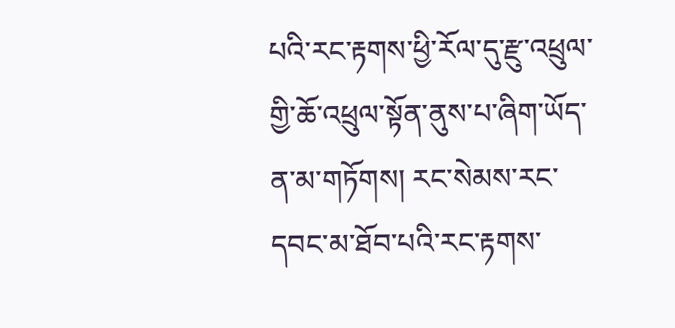པའི་རང་རྟགས་ཕྱི་རོལ་དུ་རྫུ་འཕྲུལ་གྱི་ཆོ་འཕྲུལ་སྟོན་ནུས་པ་ཞིག་ཡོད་ན་མ་གཏོགས། རང་སེམས་རང་དབང་མ་ཐོབ་པའི་རང་རྟགས་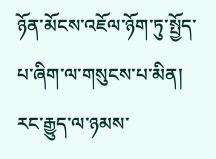ཉོན་མོངས་འཇོལ་ཉོག་ཏུ་སྤྱོད་པ་ཞིག་ལ་གསུངས་པ་མིན། རང་རྒྱུད་ལ་ཉམས་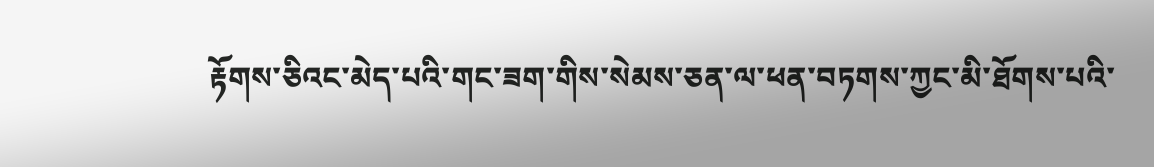རྟོགས་ཅིའང་མེད་པའི་གང་ཟག་གིས་སེམས་ཅན་ལ་ཕན་བཏགས་ཀྱང་མི་ཐོགས་པའི་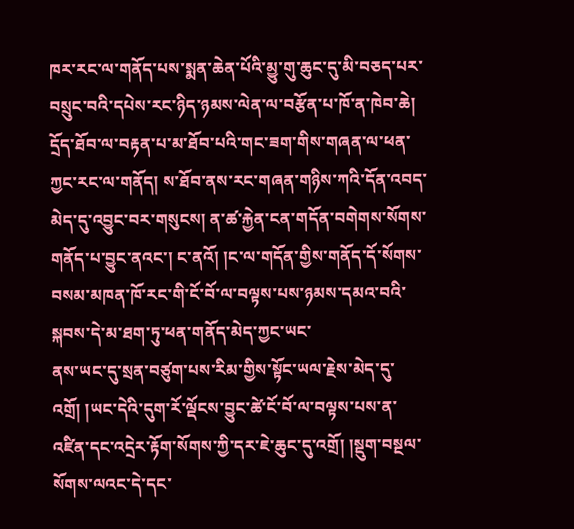ཁར་རང་ལ་གནོད་པས་སྨན་ཆེན་པོའི་མྱུ་གུ་ཆུང་དུ་མི་བཅད་པར་བསྲུང་བའི་དཔེས་རང་ཉིད་ཉམས་ལེན་ལ་བརྩོན་པ་ཁོ་ན་ཁེབ་ཆེ། དྲོད་ཐོབ་ལ་བརྟན་པ་མ་ཐོབ་པའི་གང་ཟག་གིས་གཞན་ལ་ཕན་ཀྱང་རང་ལ་གནོད། ས་ཐོབ་ནས་རང་གཞན་གཉིས་ཀའི་དོན་འབད་མེད་དུ་འབྱུང་བར་གསུངས། ན་ཚ་རྐྱེན་ངན་གདོན་བགེགས་སོགས་གནོད་པ་བྱུང་ནའང་། ང་ནའོ། །ང་ལ་གདོན་གྱིས་གནོད་དོ་སོགས་བསམ་མཁན་ཁོ་རང་གི་ངོ་བོ་ལ་བལྟས་པས་ཉམས་དམའ་བའི་སྐབས་དེ་མ་ཐག་ཏུ་ཕན་གནོད་མེད་ཀྱང་ཡང་
ནས་ཡང་དུ་སྲན་བཙུག་པས་རིམ་གྱིས་སྟོང་ཡལ་རྗེས་མེད་དུ་འགྲོ། །ཡང་དེའི་དུག་རོ་ལྡོངས་བྱུང་ཚེ་ངོ་བོ་ལ་བལྟས་པས་ན་འཛིན་དང་འདྲེར་རྟོག་སོགས་ཀྱི་དར་ཇེ་ཆུང་དུ་འགྲོ། །སྡུག་བསྔལ་སོགས་ལའང་དེ་དང་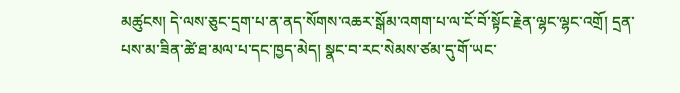མཚུངས། དེ་ལས་ཅུང་དྲག་པ་ན་ནད་སོགས་འཆར་སྒོམ་འགག་པ་ལ་ངོ་བོ་སྟོང་རྗེན་ལྷང་ལྷང་འགྲོ། དྲན་པས་མ་ཟིན་ཚེ་ཐ་མལ་པ་དང་ཁྱད་མེད། སྣང་བ་རང་སེམས་ཙམ་དུ་གོ་ཡང་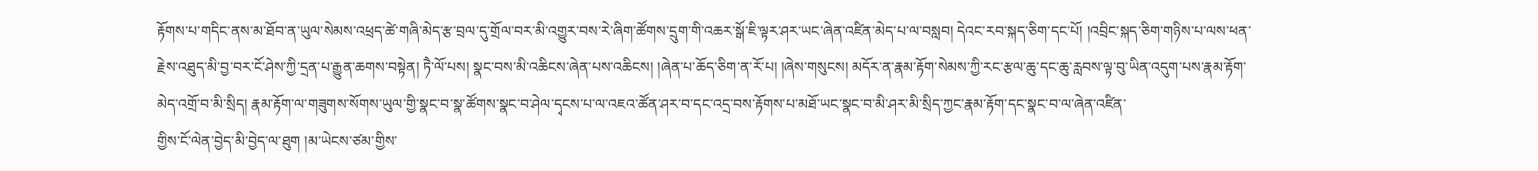རྟོགས་པ་གདིང་ནས་མ་ཐོབ་ན་ཡུལ་སེམས་འཕྲད་ཚེ་གཞི་མེད་རྩ་བྲལ་དུ་གྲོལ་བར་མི་འགྱུར་བས་རེ་ཞིག་ཚོགས་དྲུག་གི་འཆར་སྒོ་ཇི་ལྟར་ཤར་ཡང་ཞེན་འཛིན་མེད་པ་ལ་བསླབ། དེའང་རབ་སྐད་ཅིག་དང་པོ། །འབྲིང་སྐད་ཅིག་གཉིས་པ་ལས་ཕན་རྗེས་འཐུད་མི་བྱ་བར་ངོ་ཤེས་ཀྱི་དྲན་པ་རྒྱུན་ཆགས་བསྟེན། ཏཻ་ལོ་པས། སྣང་བས་མི་འཆིངས་ཞེན་པས་འཆིངས། །ཞེན་པ་ཆོད་ཅིག་ན་རོ་པ། །ཞེས་གསུངས། མདོར་ན་རྣམ་རྟོག་སེམས་ཀྱི་རང་རྩལ་ཆུ་དང་ཆུ་རླབས་ལྟ་བུ་ཡིན་འདུག་པས་རྣམ་རྟོག་མེད་འགྲོ་བ་མི་སྲིད། རྣམ་རྟོག་ལ་གཟུགས་སོགས་ཡུལ་གྱི་སྣང་བ་སྣ་ཚོགས་སྣང་བ་ཤེལ་དྭངས་པ་ལ་འཇའ་ཚོན་ཤར་བ་དང་འདྲ་བས་རྟོགས་པ་མཐོ་ཡང་སྣང་བ་མི་ཤར་མི་སྲིད་ཀྱང་རྣམ་རྟོག་དང་སྣང་བ་ལ་ཞེན་འཛིན་
གྱིས་ངོ་ལེན་བྱེད་མི་བྱེད་ལ་ཐུག །མ་ཡེངས་ཙམ་གྱིས་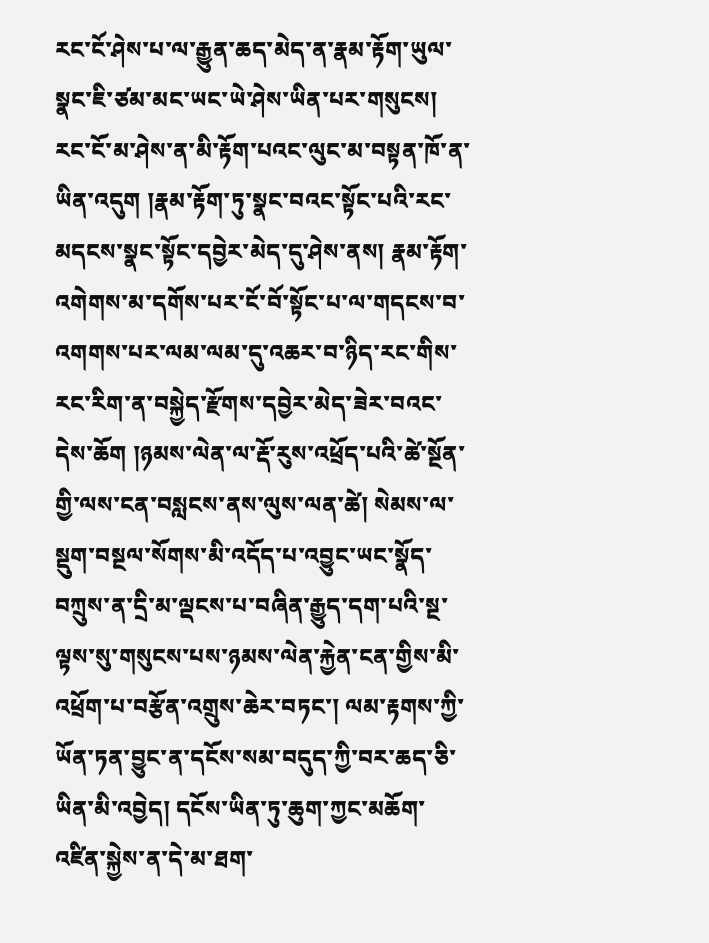རང་ངོ་ཤེས་པ་ལ་རྒྱུན་ཆད་མེད་ན་རྣམ་རྟོག་ཡུལ་སྣང་ཇི་ཙམ་མང་ཡང་ཡེ་ཤེས་ཡིན་པར་གསུངས། རང་ངོ་མ་ཤེས་ན་མི་རྟོག་པའང་ལུང་མ་བསྟན་ཁོ་ན་ཡིན་འདུག །རྣམ་རྟོག་ཏུ་སྣང་བའང་སྟོང་པའི་རང་མདངས་སྣང་སྟོང་དབྱེར་མེད་དུ་ཤེས་ནས། རྣམ་རྟོག་འགེགས་མ་དགོས་པར་ངོ་བོ་སྟོང་པ་ལ་གདངས་བ་འགགས་པར་ལམ་ལམ་དུ་འཆར་བ་ཉིད་རང་གིས་རང་རིག་ན་བསྐྱེད་རྫོགས་དབྱེར་མེད་ཟེར་བའང་དེས་ཆོག །ཉམས་ལེན་ལ་རྡོ་རུས་འཕྲོད་པའི་ཚེ་སྔོན་གྱི་ལས་ངན་བསླངས་ནས་ལུས་ལན་ཚེ། སེམས་ལ་སྡུག་བསྔལ་སོགས་མི་འདོད་པ་འབྱུང་ཡང་སྣོད་བཀྲུས་ན་དྲི་མ་ལྡངས་པ་བཞིན་རྒྱུད་དག་པའི་སྔ་ལྟས་སུ་གསུངས་པས་ཉམས་ལེན་རྐྱེན་ངན་གྱིས་མི་འཕྲོག་པ་བརྩོན་འགྲུས་ཆེར་བཏང་། ལམ་རྟགས་ཀྱི་ཡོན་ཏན་བྱུང་ན་དངོས་སམ་བདུད་ཀྱི་བར་ཆད་ཅི་ཡིན་མི་འབྱེད། དངོས་ཡིན་ཏུ་ཆུག་ཀྱང་མཆོག་འཛིན་སྐྱེས་ན་དེ་མ་ཐག་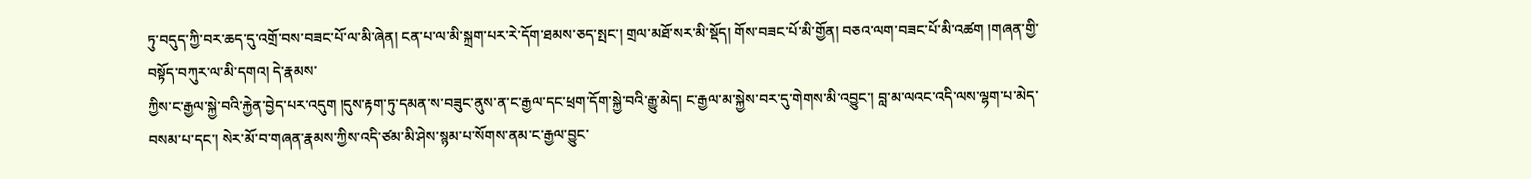ཏུ་བདུད་ཀྱི་བར་ཆད་དུ་འགྲོ་བས་བཟང་པོ་ལ་མི་ཞེན། ངན་པ་ལ་མི་སྐྲག་པར་རེ་དོག་ཐམས་ཅད་སྤང་། གྲལ་མཐོ་སར་མི་སྡོད། གོས་བཟང་པོ་མི་གྱོན། བཅའ་ལག་བཟང་པོ་མི་འཚག །གཞན་གྱི་བསྟོད་བཀུར་ལ་མི་དགའ། དེ་རྣམས་
ཀྱིས་ང་རྒྱལ་སྐྱེ་བའི་རྐྱེན་བྱེད་པར་འདུག །དུས་རྟག་ཏུ་དམན་ས་བཟུང་ནུས་ན་ང་རྒྱལ་དང་ཕྲག་དོག་སྐྱེ་བའི་རྒྱུ་མེད། ང་རྒྱལ་མ་སྐྱེས་བར་དུ་གེགས་མི་འབྱུང་། བླ་མ་ལའང་འདི་ལས་ལྷག་པ་མེད་བསམ་པ་དང་། སེར་མོ་བ་གཞན་རྣམས་ཀྱིས་འདི་ཙམ་མི་ཤེས་སྙམ་པ་སོགས་ནམ་ང་རྒྱལ་བྱུང་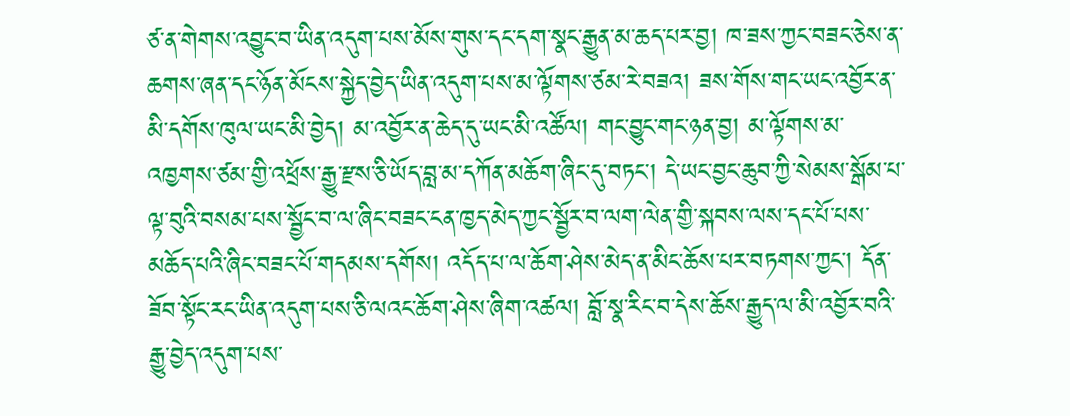ཙ་ན་གེགས་འབྱུང་བ་ཡིན་འདུག་པས་མོས་གུས་དང་དག་སྣང་རྒྱུན་མ་ཆད་པར་བྱ། ཁ་ཟས་ཀྱང་བཟང་ཅེས་ན་ཆགས་ཞན་དང་ཉོན་མོངས་སྐྱེད་བྱེད་ཡིན་འདུག་པས་མ་ལྟོགས་ཙམ་རེ་བཟའ། ཟས་གོས་གང་ཡང་འབྱོར་ན་མི་དགོས་ཁུལ་ཡང་མི་བྱེད། མ་འབྱོར་ན་ཆེད་དུ་ཡང་མི་འཚོལ། གང་བྱུང་གང་ཉན་བྱ། མ་ལྟོགས་མ་འཁྱགས་ཙམ་གྱི་འཕྲོས་རྒྱུ་རྫས་ཅི་ཡོད་བླ་མ་དཀོན་མཆོག་ཞིང་དུ་བཏང་། དེ་ཡང་བྱང་ཆུབ་ཀྱི་སེམས་སྒོམ་པ་ལྟ་བུའི་བསམ་པས་སྦྱོང་བ་ལ་ཞིང་བཟང་ངན་ཁྱད་མེད་ཀྱང་སྦྱོར་བ་ལག་ལེན་གྱི་སྐབས་ལས་དང་པོ་པས་མཆོད་པའི་ཞིང་བཟང་པོ་གདམས་དགོས། འདོད་པ་ལ་ཆོག་ཤེས་མེད་ན་མིང་ཆོས་པར་བཏགས་ཀྱང་། དོན་ཟོབ་སྟོང་རང་ཡིན་འདུག་པས་ཅི་ལའང་ཆོག་ཤེས་ཞིག་འཚལ། བློ་སྣ་རིང་བ་དེས་ཆོས་རྒྱུད་ལ་མི་འབྱོར་བའི་རྒྱུ་བྱེད་འདུག་པས་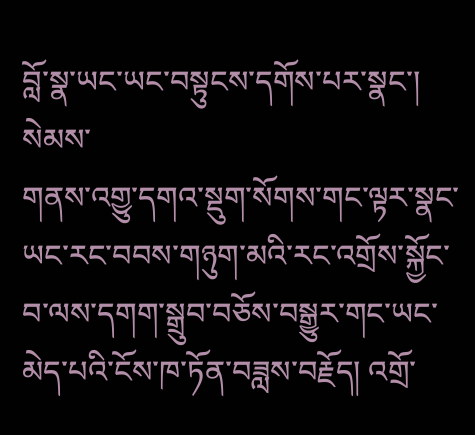བློ་སྣ་ཡང་ཡང་བསྟུངས་དགོས་པར་སྣང་། སེམས་
གནས་འགྱུ་དགའ་སྡུག་སོགས་གང་ལྟར་སྣང་ཡང་རང་བབས་གཉུག་མའི་རང་འགྲོས་སྐྱོང་བ་ལས་དགག་སྒྲུབ་བཅོས་བསྒྱུར་གང་ཡང་མེད་པའི་ངོས་ཁ་ཏོན་བཟླས་བརྗོད། འགྲོ་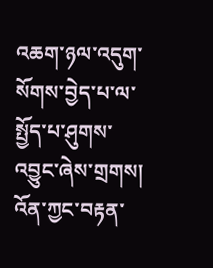འཆག་ཉལ་འདུག་སོགས་བྱེད་པ་ལ་སྤྱོད་པ་ཤུགས་འབྱུང་ཞེས་གྲགས། འོན་ཀྱང་བརྟན་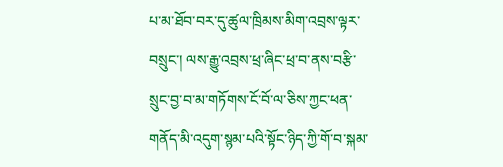པ་མ་ཐོབ་བར་དུ་ཚུལ་ཁྲིམས་མིག་འབྲས་ལྟར་བསྲུང་། ལས་རྒྱུ་འབྲས་ཕྲ་ཞིང་ཕྲ་བ་ནས་བརྩི་སྲུང་བྱ་བ་མ་གཏོགས་ངོ་བོ་ལ་ཅིས་ཀྱང་ཕན་གནོད་མི་འདུག་སྙམ་པའི་སྟོང་ཉིད་ཀྱི་གོ་བ་སྐམ་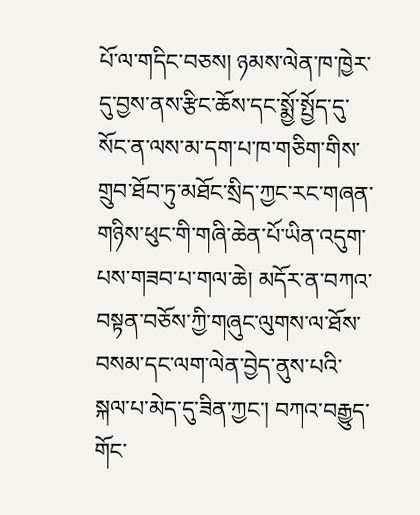པོ་ལ་གདིང་བཅས། ཉམས་ལེན་ཁ་ཁྱེར་དུ་བྱས་ནས་རྩིང་ཆོས་དང་སྨྱོ་སྤྱོད་དུ་སོང་ན་ལས་མ་དག་པ་ཁ་གཅིག་གིས་གྲུབ་ཐོབ་ཏུ་མཐོང་སྲིད་ཀྱང་རང་གཞན་གཉིས་ཕུང་གི་གཞི་ཆེན་པོ་ཡིན་འདུག་པས་གཟབ་པ་གལ་ཆེ། མདོར་ན་བཀའ་བསྟན་བཅོས་ཀྱི་གཞུང་ལུགས་ལ་ཐོས་བསམ་དང་ལག་ལེན་བྱེད་ནུས་པའི་སྐལ་པ་མེད་དུ་ཟིན་ཀྱང་། བཀའ་བརྒྱུད་གོང་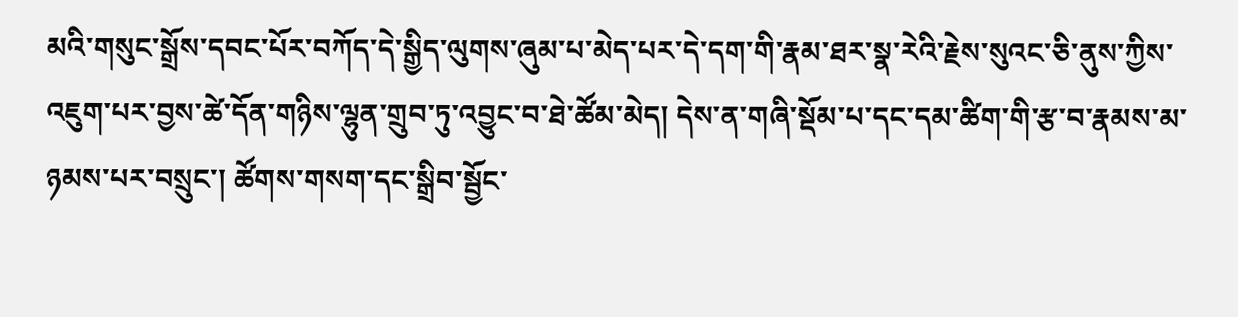མའི་གསུང་སྒྲོས་དབང་པོར་བཀོད་དེ་སྒྱིད་ལུགས་ཞུམ་པ་མེད་པར་དེ་དག་གི་རྣམ་ཐར་སྣ་རེའི་རྗེས་སུའང་ཅི་ནུས་ཀྱིས་འཇུག་པར་བྱས་ཚེ་དོན་གཉིས་ལྷུན་གྲུབ་ཏུ་འབྱུང་བ་ཐེ་ཚོམ་མེད། དེས་ན་གཞི་སྡོམ་པ་དང་དམ་ཚིག་གི་རྩ་བ་རྣམས་མ་ཉམས་པར་བསྲུང་། ཚོགས་གསག་དང་སྒྲིབ་སྦྱོང་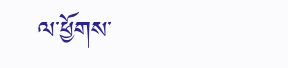ལ་ཕྱོགས་